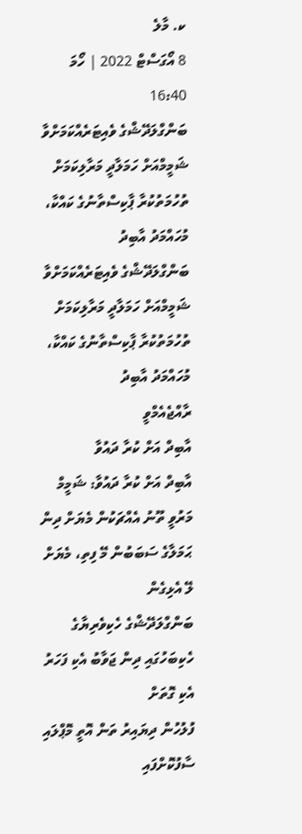ކ. މާލެ
8 އޯގަސްޓް 2022 | ހޯމަ 16:40
ބަންގްލަދޭޝްގެ ވެއިޓަރެއްކަމަށްވާ ޝަމީމްއަށް ހަމަލާދީ މަރާލިކަމަށް ތުހުމަތުކުރާ ޕާކިސްތާނުގެ ކައްކާ، މުހައްމަދު އާބިދު
ބަންގްލަދޭޝްގެ ވެއިޓަރެއްކަމަށްވާ ޝަމީމްއަށް ހަމަލާދީ މަރާލިކަމަށް ތުހުމަތުކުރާ ޕާކިސްތާނުގެ ކައްކާ، މުހައްމަދު އާބިދު
ރާއްޖެއެމްވީ
އާބިދް އަށް ކުރާ ދައުވާ
އާބިދް އަށް ކުރާ ދައުވާ: ޝަމީމް މަރުވީ ތޫނު އެއްޗަކުން މެޔަށް ދިން ޙަމަލާގެ ސަބަބުން މޭ ފިތި، މެޔަށް ލޭ އެޅިގެން
ބަންގްލަދޭޝްގެ ހެކިވެރިޔާގެ ހެކިބަހުގައި ދިން ޖަވާބު އެކި ފަހަރު އެކި ގޮތަށް
ފުލުހުން ދިޔައިރު ތަން އޮތީ މޮޕްލައި ސާފުކޮށްފައި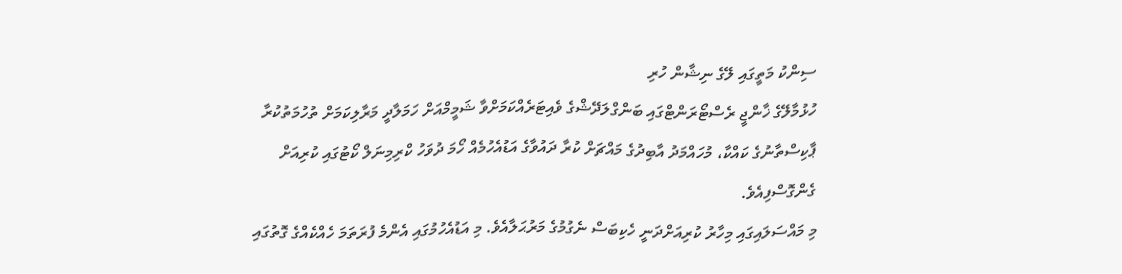ސިންކު މަތީގައި ލޭގެ ނިޝާން ހުރި
ހުޅުމާލޭގެ ޚާންޖީ ރެސްޓޯރަންޓްގައި ބަންގްލަދޭޝްގެ ވެއިޓަރެއްކަމަށްވާ ޝަމީމްއަށް ހަމަލާދީ މަރާލިކަމަށް ތުހުމަތުކުރާ ޕާކިސްތާނުގެ ކައްކާ، މުހައްމަދު އާބިދުގެ މައްޗަށް ކުރާ ދައުވާގެ އަޑުއެހުމެއް ހޯމަ ދުވަހު ކްރިމިނަލް ކޯޓުގައި ކުރިއަށް ގެންގޮސްފިއެވެ.
މި މައްސަލައިގައި މިހާރު ކުރިއަށްދަނީ ހެކިބަސް ނެގުމުގެ މަރުޙަލާއެވެ. މި އަޑުއެހުމުގައި އެންމެ ފުރަތަމަ ހެއްކެއްގެ ގޮތުގައި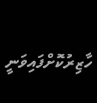ހާޒިރުކޮށްފައިވަނީ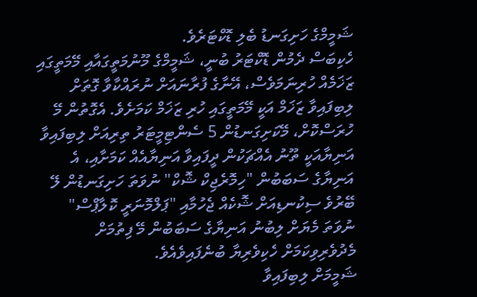ޝަމީމްގެ ހަށިގަނޑު ބެލި ޑޮކްޓަރެވެ.
ހެކިބަސް ދެމުން ޑޮކްޓަރު ބުނީ، ޝަމީމްގެ މޫނުމަތީގައާއި މޭމަތީގައި ޒަޚަމެއް ހުރިނަމަވެސް، އޭނާގެ ފުރާނައަށް ނުރައްކާވާ ގޮތަށް ލިބިފައިވާ ޒަޚަމް އަކީ މޭމަތީގައި ހުރި ޒަޚަމް ކަމަށެވެ. އެގޮތުން މޭ ހުރަސްކޮށް، މޭކަށިގަނޑުން 5 ސެންޓިމީޓަރު ތިރިއަށް ލިބިފައިވާ އަނިޔާއަކީ ތޫނު އެއްޗަކުން ދީފައިވާ އަނިޔާއެއް ކަމަށާއި، އެ އަނިޔާގެ ސަބަބުން "ހިމޮރެޖިކް ޝޮކް" ނުވަތަ ހަށިގަނޑުން ލޭ ބޭރުވެ ސިކުނޑިއަށް ޝޮކެއް ޖެހުމާއި "ޕަލްމޮނަރީ ކޮލާޕްސް" ނުވަތަ މެޔަށް ލިބުނު އަނިޔާގެ ސަބަބުން މޭ ފިތުމަށް މެދުވެރިވިކަމަށް ހެކިވެރިޔާ ބުނެފައިވެއެވެ.
ޝަމީމަށް ލިބިފައިވާ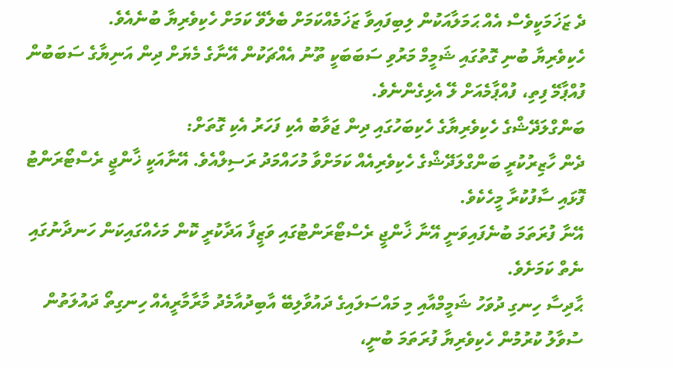ދެ ޒަޚަމަކީވެސް އެއް ޙަމަލާއަކުން ލިބިފައިވާ ޒަޚަމެއްކަމަށް ބެލެވޭ ކަމަށް ހެކިވެރިޔާ ބުނެއެވެ.
ހެކިވެރިޔާ ބުނި ގޮތުގައި ޝަމީމް މަރުވި ސަބަބަކީ ތޫނު އެއްޗަކުން އޭނާގެ މެޔަށް ދިން އަނިޔާގެ ސަބަބުން ފުއްޕާމޭ ފިތި، ފުއްޕާމެއަށް ލޭ އެޅިގެންނެވެ.
ބަންގްލަދޭޝްގެ ހެކިވެރިޔާގެ ހެކިބަހުގައި ދިން ޖަވާބު އެކި ފަހަރު އެކި ގޮތަށް:
ދެން ހާޒިރުކުރީ ބަންގްލަދޭޝްގެ ހެކިވެރިއެއް ކަމަށްވާ މުހައްމަދު ރަސިލްއެވެ. އޭނާއަކީ ޚާންޖީ ރެސްޓޯރަންޓު ފޮޅައި ސާފުކުރާ މީހެކެވެ.
އޭނާ ފުރަތަމަ ބުނެފައިވަނީ އޭނާ ޚާންޖީ ރެސްޓޯރަންޓުގައި ވަޒީފާ އަދާކުރީ ކޮން މަހެއްގައިކަން ހަނދާނުގައި ނެތް ކަމަށެވެ.
ޙާދިސާ ހިނގި ދުވަހު ޝަމީމްއާއި މި މައްސަލައިގެ ދައުވާލިބޭ އާބިދުއާމެދު މާރާމާރީއެއް ހިނގިތޯ ދައުލަތުން ސުވާލު ކުރުމުން ހެކިވެރިޔާ ފުރަތަމަ ބުނީ،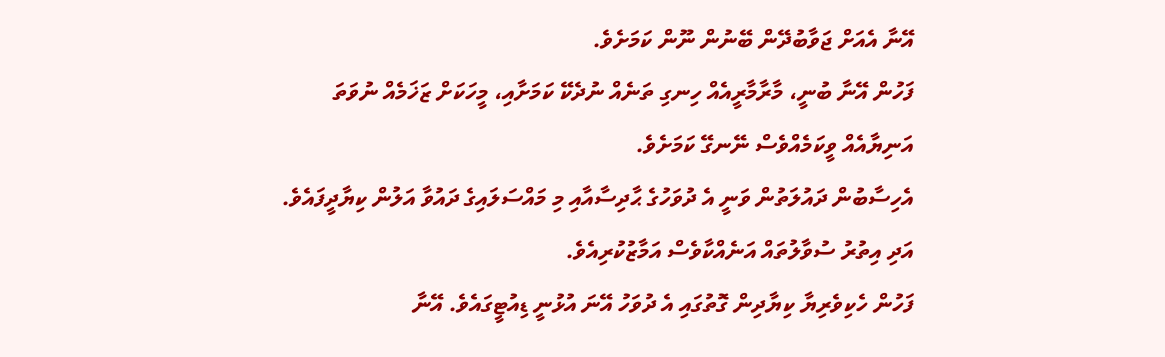އޭނާ އެއަށް ޖަވާބުދޭން ބޭނުން ނޫން ކަމަށެވެ.
ފަހުން އޭނާ ބުނީ، މާރާމާރީއެއް ހިނގި ތަނެއް ނުދެކޭ ކަމަށާއި، މީހަކަށް ޒަޚަމެއް ނުވަތަ އަނިޔާއެއް ވީކަމެއްވެސް ނޭނގޭ ކަމަށެވެ.
އެހިސާބުން ދައުލަތުން ވަނީ އެ ދުވަހުގެ ޙާދިސާއާއި މި މައްސަލައިގެ ދައުވާ އަލުން ކިޔާދީފައެވެ. އަދި އިތުރު ސުވާލުތައް އަނެއްކާވެސް އަމާޒުކުރިއެވެ.
ފަހުން ހެކިވެރިޔާ ކިޔާދިން ގޮތުގައި އެ ދުވަހު އޭނަ އުޅުނީ ޑިއުޓީގައެވެ. އޭނާ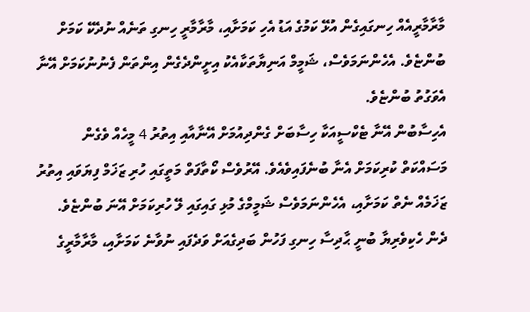މާރާމާރީއެއް ހިނގައިގެން އުޅޭ ކަމުގެ އަޑު އެހި ކަމަށާއި، މާރާމާރީ ހިނގި ތަނެއް ނުދެކޭ ކަމަށް ބުންޏެވެ. އެހެންނަމަވެސް، ޝަމީމް އަނިޔާތަކާއެކު އިށީންދެގެން އިންތަން ފެނުނުކަމަށް އޭނާ އެވަގުތު ބުންޏެވެ.
އެހިސާބުން އޭނާ ޓެކްސީއަކާ ހިސާބަށް ގެންދިއުމަށް އޭނާއާއި އިތުރު 4 މީހެއް ވެގެން މަސައްކަތް ކުރިކަމަށް އެނާ ބުނެފައިވެއެވެ. އޭރުވެސް ކޯތާފަތް މަތީގައި ހުރި ޒަޚަމް ފިޔަވައި އިތުރު ޒަޚަމެއް ނެތް ކަމަށާއި، އެހެންނަމަވެސް ޝަމީމްގެ މުޅި ގައިގައި ލޭ ހުރިކަމަށް އޭނަ ބުންޏެވެ.
ދެން ހެކިވެރިޔާ ބުނީ ޙާދިސާ ހިނގި ފަހުން ބަދިގެއަށް ވަދެފައި ނުވާނެ ކަމަށާއި، މާރާމާރީގެ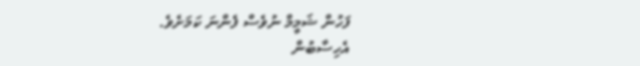ފަހުން ޝަމީމް ނުވެސް ފެންނަ ކަމަށެވެ.
އެހިސާބުން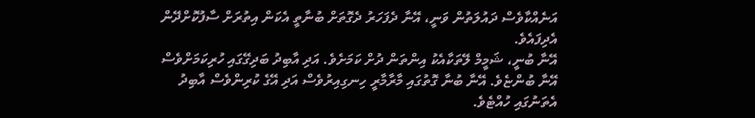އަނެއްކާވެސް ދައުލަތުން ވަނީ، އޭނާ ދެފަހަރު ދެގޮތަށް ބުނާތީ އެކަން އިތުރަށް ސާފުކޮށްދޭން އެދިފައެވެ.
އޭނާ ބުނީ، ޝަމީމް ލޭތަކާއެކު އިންތަން ދުށް ކަމަށެވެ. އަދި އާބިދު ބަދިގޭގައި ހުރިކަމަށްވެސް އޭނާ ބުންޏެވެ. އޭނާ ބުނާ ގޮތުގައި މާރާމާރީ ހިނގިއިރުވެސް އަދި އޭގެ ކުރިންވެސް އާބިދު އެތަނުގައި ހުއްޓެވެ.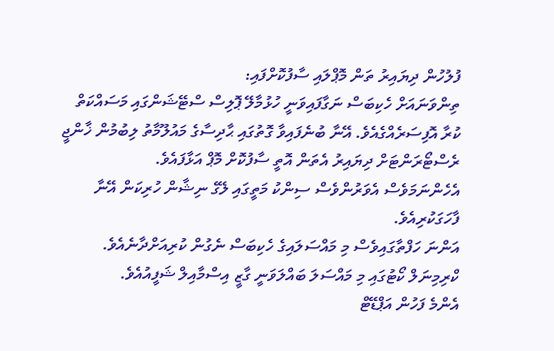ފުލުހުން ދިޔައިރު ތަން މޮޕްލައި ސާފުކޮށްފައި:
ތިންވަނައަށް ހެކިބަސް ނަގާފައިވަނީ ހުޅުމާލޭ ޕޮލިސް ސްޓޭޝަންގައި މަސައްކަތް ކުރާ އޮފިސަރެއްގެއެވެ. އޭނާ ބުނެފައިވާ ގޮތުގައި ޙާދިސާގެ މައުލޫމާތު ލިބުމުން ޚާންޖީ ރެސްޓޯރަންޓަށް ދިޔައިރު އެތަން އޮތީ ސާފުކޮށް މޮޕް އަޅާފައެވެ.
އެހެންނަމަވެސް އެވަރުންވެސް ސިންކު މަތީގައި ލޭގެ ނިޝާން ހުރިކަން އޭނާ ފާހަގަކުރިއެވެ.
އަންނަ ހަފްތާގައިވެސް މި މައްސަލައިގެ ހެކިބަސް ނެގުން ކުރިއަށްދާނެއެވެ. ކްރިމިނަލް ކޯޓުގައި މި މައްސަލަ ބައްލަވަނީ ގާޒީ އިސްމާއިލް ޝަފީއުއެވެ.
އެންމެ ފަހުން އަޕްޑޭޓް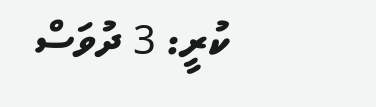ކުރީ: 3 ދުވަސް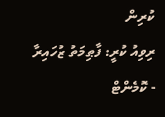ކުރިން
ރިވިއު ކުރީ: ފާޠިމަތު ޒުހައިރާ
- ކޮމެންޓް